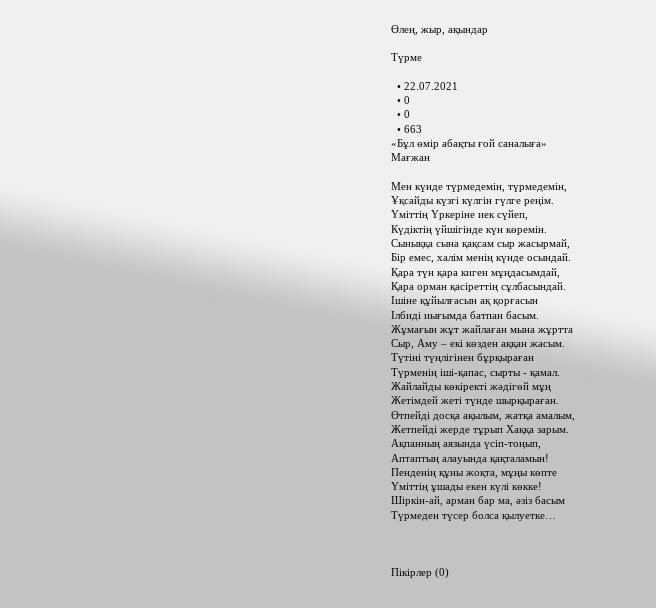Өлең, жыр, ақындар

Түрме

  • 22.07.2021
  • 0
  • 0
  • 663
«Бұл өмір абақты ғой саналыға»
Мағжан

Мен күнде түрмедемін, түрмедемін,
Ұқсайды күзгі күлгін гүлге реңім.
Үміттің Үркеріне иек сүйеп,
Күдіктің үйшігінде күн көремін.
Сыныққа сына қақсам сыр жасырмай,
Бір емес, халім менің күнде осындай.
Қара түн қара киген мұңдасымдай,
Қара орман қасіреттің сұлбасындай.
Ішіне құйылғасын ақ қорғасын
Ілбиді иығымда батпан басым.
Жұмағын жұт жайлаған мына жұртта
Сыр, Аму – екі көзден аққан жасым.
Түтіні түңлігінен бұрқыраған
Түрменің іші-қапас, сырты - қамал.
Жайлайды көкіректі жəдігөй мұң
Жетімдей жеті түнде шырқыраған.
Өтпейді досқа ақылым, жатқа амалым,
Жетпейді жерде тұрып Хаққа зарым.
Ақпанның аязында үсіп-тоңып,
Аптаптың алауында қақталамын!
Пенденің құны жоқта, мұңы көпте
Үміттің ұшады екен күлі көкке!
Шіркін-ай, арман бар ма, əзіз басым
Түрмеден түсер болса қылуетке…



Пікірлер (0)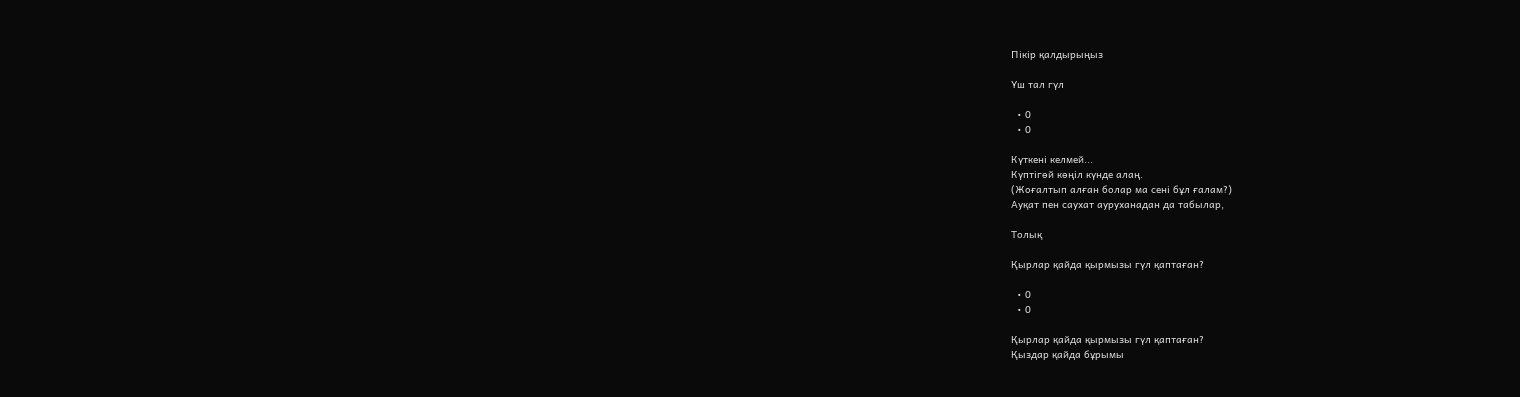Пікір қалдырыңыз

Үш тал гүл

  • 0
  • 0

Күткені келмей...
Күптігөй көңіл күнде алаң.
(Жоғалтып алған болар ма сені бұл ғалам?)
Ауқат пен саухат ауруханадан да табылар,

Толық

Қырлар қайда қырмызы гүл қаптаған?

  • 0
  • 0

Қырлар қайда қырмызы гүл қаптаған?
Қыздар қайда бұрымы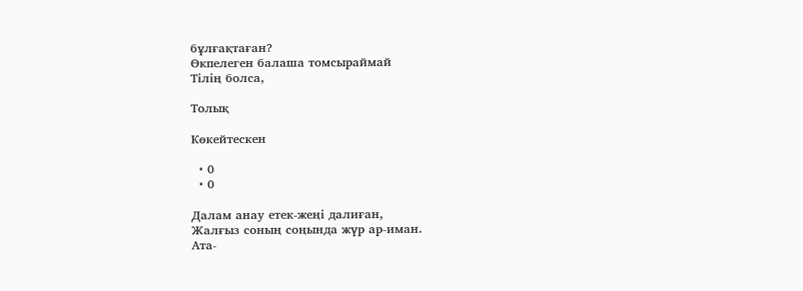бұлғақтаған?
Өкпелеген балаша томсыраймай
Тiлiң болса,

Толық

Көкейтескен

  • 0
  • 0

Далам анау етек-жеңі далиған,
Жалғыз соның соңында жүр ар-иман.
Ата-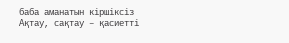баба аманатын кіршіксіз
Ақтау, сақтау – қасиетті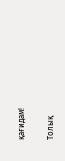қағидам!

Толық